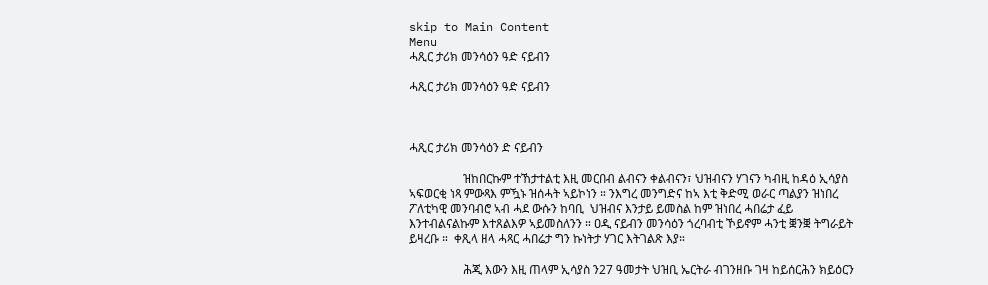skip to Main Content
Menu
ሓጺር ታሪክ መንሳዕን ዓድ ናይብን

ሓጺር ታሪክ መንሳዕን ዓድ ናይብን



ሓጺር ታሪክ መንሳዕን ድ ናይብን

                  ዝከበርኩም ተኸታተልቲ እዚ መርበብ ልብናን ቀልብናን፣ ህዝብናን ሃገናን ካብዚ ከዳዕ ኢሳያስ ኣፍወርቂ ነጻ ምውጻእ ምዃኑ ዝሰሓት ኣይኮነን ። ንእግረ መንግድና ከኣ እቲ ቅድሚ ወራር ጣልያን ዝነበረ ፖለቲካዊ መንባብሮ ኣብ ሓደ ውሱን ከባቢ  ህዝብና እንታይ ይመስል ከም ዝነበረ ሓበሬታ ፈይ እንተብልናልኩም እተጸልእዎ ኣይመስለንን ። ዐዲ ናይብን መንሳዕን ጎረባብቲ ኾይኖም ሓንቲ ቛንቛ ትግራይት ይዛረቡ ።  ቀጺላ ዘላ ሓጻር ሓበሬታ ግን ኩነትታ ሃገር እትገልጽ እያ።

                  ሕጂ እውን እዚ ጠላም ኢሳያስ ን27 ዓመታት ህዝቢ ኤርትራ ብገንዘቡ ገዛ ከይሰርሕን ክይዕርን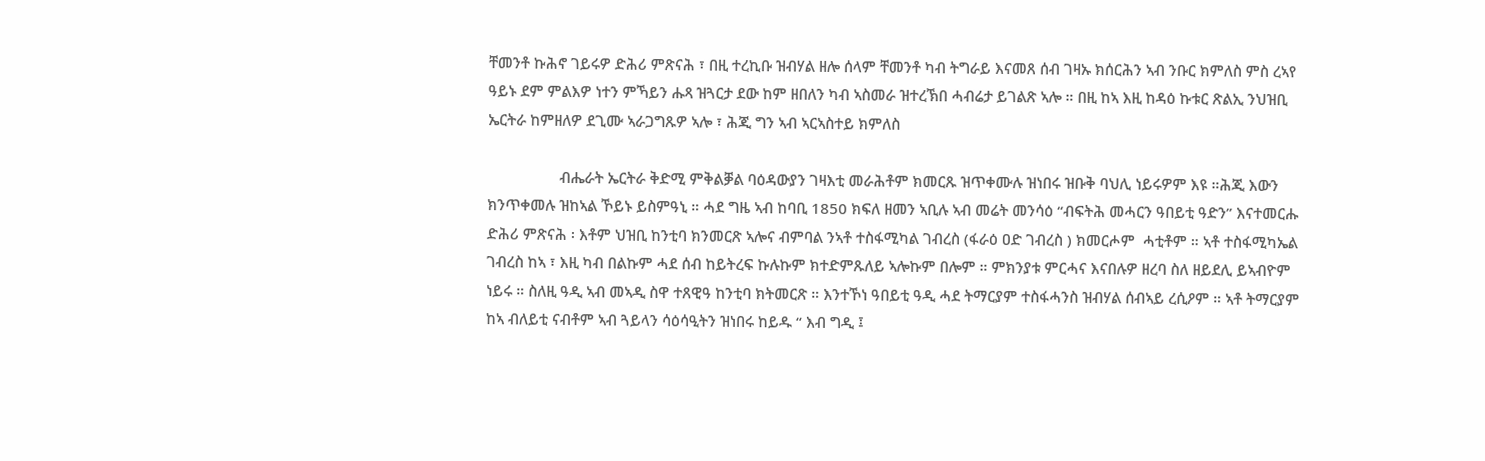ቸመንቶ ኩሕኖ ገይሩዎ ድሕሪ ምጽናሕ ፣ በዚ ተረኪቡ ዝብሃል ዘሎ ሰላም ቸመንቶ ካብ ትግራይ እናመጸ ሰብ ገዛኡ ክሰርሕን ኣብ ንቡር ክምለስ ምስ ረኣየ  ዓይኑ ደም ምልእዎ ነተን ምኻይን ሑጻ ዝጓርታ ደው ከም ዘበለን ካብ ኣስመራ ዝተረኽበ ሓብሬታ ይገልጽ ኣሎ ። በዚ ከኣ እዚ ከዳዕ ኩቱር ጽልኢ ንህዝቢ ኤርትራ ከምዘለዎ ደጊሙ ኣራጋግጹዎ ኣሎ ፣ ሕጂ ግን ኣብ ኣርኣስተይ ክምለስ

                  ብሔራት ኤርትራ ቅድሚ ምቅልቓል ባዕዳውያን ገዛእቲ መራሕቶም ክመርጹ ዝጥቀሙሉ ዝነበሩ ዝቡቅ ባህሊ ነይሩዎም እዩ ።ሕጂ እውን ክንጥቀመሉ ዝከኣል ኾይኑ ይስምዓኒ ። ሓደ ግዜ ኣብ ከባቢ 1850 ክፍለ ዘመን ኣቢሉ ኣብ መሬት መንሳዕ “ብፍትሕ መሓርን ዓበይቲ ዓድን” እናተመርሑ ድሕሪ ምጽናሕ ፡ እቶም ህዝቢ ከንቲባ ክንመርጽ ኣሎና ብምባል ንኣቶ ተስፋሚካል ገብረስ (ፋራዕ ዐድ ገብረስ ) ክመርሖም  ሓቲቶም ። ኣቶ ተስፋሚካኤል ገብረስ ከኣ ፣ እዚ ካብ በልኩም ሓደ ሰብ ከይትረፍ ኩሉኩም ክተድምጹለይ ኣሎኩም በሎም ። ምክንያቱ ምርሓና እናበሉዎ ዘረባ ስለ ዘይደሊ ይኣብዮም ነይሩ ። ስለዚ ዓዲ ኣብ መኣዲ ስዋ ተጸዊዓ ከንቲባ ክትመርጽ ። እንተኾነ ዓበይቲ ዓዲ ሓደ ትማርያም ተስፋሓንስ ዝብሃል ሰብኣይ ረሲዖም ። ኣቶ ትማርያም ከኣ ብለይቲ ናብቶም ኣብ ጓይላን ሳዕሳዒትን ዝነበሩ ከይዱ “ እብ ግዲ ፤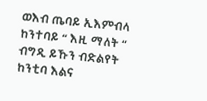ወእብ ጤባይ ኢእምብላ ከንተባይ “ እዚ ማለት “ ብግዲ ይኹን ብድልየት ከንቲባ እልና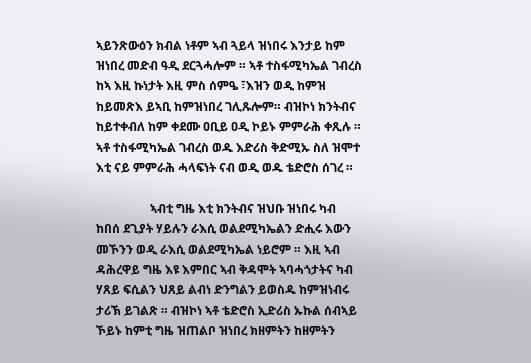ኣይንጽውዕን ክብል ነቶም ኣብ ጓይላ ዝነበሩ እንታይ ከም ዝነበረ መድብ ዓዲ ደርጓሓሎም ። ኣቶ ተስፋሚካኤል ገብረስ ከኣ እዚ ኩነታት እዚ ምስ ሰምዔ ፣እዝን ወዲ ከምዝ ከይመጽእ ይኣቢ ከምዝነበረ ገሊጹሎም። ብዝኮነ ክንትብና ከይተቀብለ ከም ቀደሙ ዐቢይ ዐዲ ኮይኑ ምምራሕ ቀጺሉ ። ኣቶ ተስፋሚካኤል ገብረስ ወዱ እድሪስ ቅድሚኡ ስለ ዝሞተ እቲ ናይ ምምራሕ ሓላፍነት ናብ ወዲ ወዱ ቴድሮስ ሰገረ ።

                  ኣብቲ ግዜ እቲ ክንትብና ዝህቡ ዝነበሩ ካብ ከበሰ ደጊያት ሃይሉን ራእሲ ወልደሚካኤልን ድሒሩ እውን መኾንን ወዲ ራእሲ ወልደሚካኤል ነይሮም ። እዚ ኣብ ዳሕረዋይ ግዜ እዩ እምበር ኣብ ቅዳሞት ኣባሓጎታትና ካብ ሃጸይ ፍሲልን ህጸይ ልብነ ድንግልን ይወስዱ ከምዝነብሩ ታሪኽ ይገልጽ ። ብዝኮነ ኣቶ ቴድሮስ ኢድሪስ ኡኩል ሰብኣይ ኾይኑ ከምቲ ግዜ ዝጠልቦ ዝነበረ ክዘምትን ከዘምትን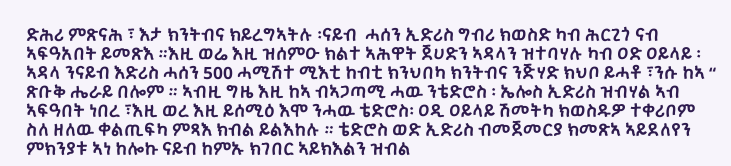ድሕሪ ምጽናሕ ፣ እታ ክንትብና ክይረግኣትሉ ፡ናይብ  ሓሰን ኢድሪስ ግብሪ ክወስድ ካብ ሕርጊጎ ናብ ኣፍዓአበት ይመጽእ ።እዚ ወሬ እዚ ዝሰምዑ ክልተ ኣሕዋት ጀሀድን ኣዳላን ዝተባሃሉ ካብ ዐድ ዐይላይ ፡ኣዳላ ንናይብ እድሪስ ሓሰን 500 ሓሚሽተ ሚእቲ ከብቲ ክንህበካ ክንትብና ንጅሃድ ክህቦ ይሓቶ ፣ንሱ ከኣ “ ጽቡቅ ሔራይ በሎም ። ኣብዚ ግዜ እዚ ከኣ ብኣጋጣሚ ሓዉ ንቴድሮስ ፡ ኤሎስ ኢድሪስ ዝብሃል ኣብ ኣፍዓበት ነበረ ፣እዚ ወረ እዚ ይሰሚዕ እሞ ንሓዉ ቴድሮስ፡ ዐዲ ዐይላይ ሽመትካ ክወስዱዎ ተቀሪቦም ስለ ዘለዉ ቀልጢፍካ ምጻእ ክብል ይልእከሉ ። ቴድሮስ ወድ ኢድሪስ ብመጀመርያ ክመጽኣ ኣይደለየን ምክንያቱ ኣነ ከሎኩ ናይብ ከምኡ ክገበር ኣይክእልን ዝብል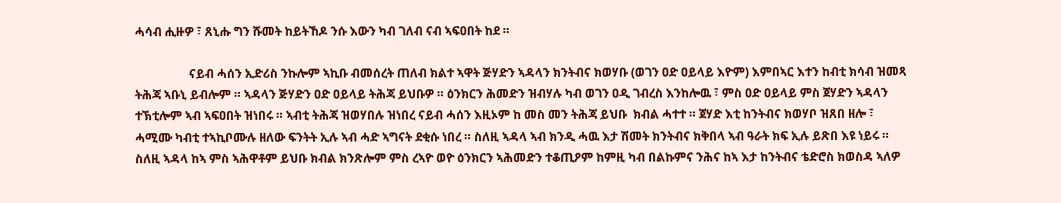ሓሳብ ሒዙዎ ፣ ጸኒሑ ግን ሹመት ከይትኸዶ ንሱ እውን ካብ ገለብ ናብ ኣፍዐበት ከደ ።

                  ናይብ ሓሰን ኢድሪስ ንኩሎም ኣኪቡ ብመሰረት ጠለብ ክልተ ኣዋት ጅሃድን ኣዳላን ክንትብና ክወሃቡ (ወገን ዐድ ዐይላይ እዮም) እምበኣር እተን ከብቲ ክሳብ ዝመጻ ትሕጃ ኣቡኒ ይብሎም ። ኣዳላን ጅሃድን ዐድ ዐይላይ ትሕጃ ይህቡዎ ። ዕንክርን ሕመድን ዝብሃሉ ካብ ወገን ዐዲ ገብረስ እንከሎዉ ፣ ምስ ዐድ ዐይላይ ምስ ጀሃድን ኣዳላን ተኽቲሎም ኣብ ኣፍዐበት ዝነበሩ ። ኣብቲ ትሕጃ ዝወሃበሉ ዝነበረ ናይብ ሓሰን እዚኦም ከ መስ መን ትሕጃ ይህቡ  ክብል ሓተተ ። ጀሃድ እቲ ከንትብና ክወሃቦ ዝጸበ ዘሎ ፣ ሓሚሙ ካብቲ ተኣኪቦሙሉ ዘለው ፍንትት ኢሉ ኣብ ሓድ ኣግናት ደቂሱ ነበረ ። ስለዚ ኣዳላ ኣብ ክንዲ ሓዉ እታ ሽመት ክንትብና ክቅበላ ኣብ ዓራት ክፍ ኢሉ ይጽበ እዩ ነይሩ ። ስለዚ ኣዳላ ከኣ ምስ ኣሕዋቶም ይህቡ ክብል ክንጽሎም ምስ ረኣዮ ወዮ ዕንክርን ኣሕመድን ተቆጢዖም ከምዚ ካብ በልኩምና ንሕና ከኣ እታ ከንትብና ቴድሮስ ክወስዳ ኣለዎ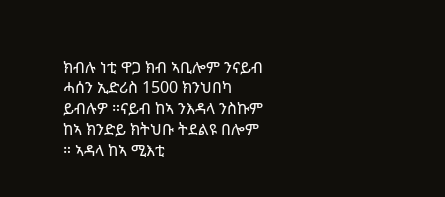ክብሉ ነቲ ዋጋ ክብ ኣቢሎም ንናይብ ሓሰን ኢድሪስ 1500 ክንህበካ ይብሉዎ ።ናይብ ከኣ ንእዳላ ንስኩም ከኣ ክንድይ ክትህቡ ትደልዩ በሎም ። ኣዳላ ከኣ ሚእቲ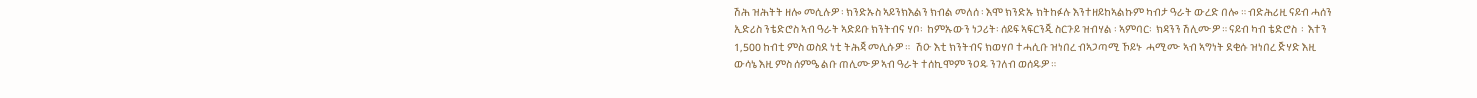ሽሕ ዝሕትት ዘሎ መሲሉዎ ፡ ክንድኡስ ኣይንክእልን ክብል መለሰ ፡ እሞ ክንድኡ ክትከፉሉ እንተዘይከኣልኩም ካብታ ዓራት ውረድ በሎ ። ብድሕሪዚ ናይብ ሓሰን ኢድሪስ ንቴድሮስ ኣብ ዓራት ኣድይቡ ክንትብና ሃቦ፡  ከምኡውን ነጋሪት፡ ሰይፍ ኣፍርንጂ ስርጉይ ዝብሃል ፡ ኣምባር፡  ክዳንን ሽሊሙዎ ። ናይብ ካብ ቴድሮስ  ፡  እተን 1,500 ከብቲ ምስ ወስደ ነቲ ትሕጃ መሊሱዎ ።   ሽዑ እቲ ክንትብና ክወሃቦ ተሓሲቡ ዝነበረ ብኣጋጣሚ ኾይኑ  ሓሚሙ ኣብ ኣግነት ደቂሱ ዝነበረ ጅሃድ እዚ ውሳኔ እዚ ምስ ሰምዔ ልቡ ጠሊሙዎ ኣብ ዓራት ተሰኪሞም ንዐዱ ንገለብ ወሰዱዎ ።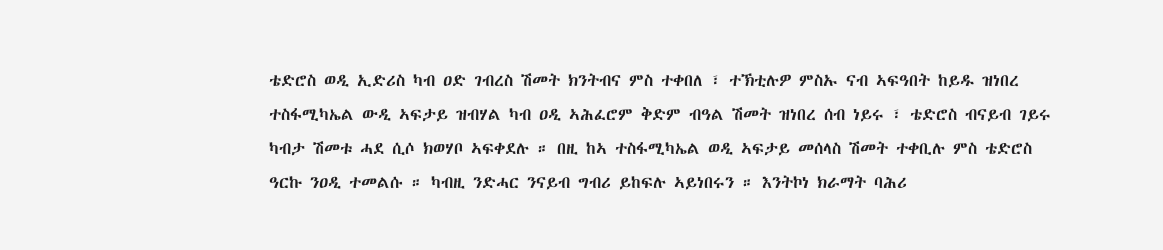ቴድሮስ ወዲ ኢድሪስ ካብ ዐድ ገብረስ ሽመት ክንትብና ምስ ተቀበለ ፣ ተኽቲሉዎ ምስኡ ናብ ኣፍዓበት ከይዱ ዝነበረ ተስፋሚካኤል ውዲ ኣፍታይ ዝብሃል ካብ ዐዲ ኣሕፈሮም ቅድም ብዓል ሽመት ዝነበረ ሰብ ነይሩ ፣ ቴድሮስ ብናይብ ገይሩ ካብታ ሽመቱ ሓደ ሲሶ ክወሃቦ ኣፍቀደሉ ። በዚ ከኣ ተስፋሚካኤል ወዲ ኣፍታይ መሰላስ ሽመት ተቀቢሉ ምስ ቴድሮስ ዓርኩ ንዐዲ ተመልሱ ። ካብዚ ንድሓር ንናይብ ግብሪ ይከፍሉ ኣይነበሩን ። እንትኮነ ክራማት ባሕሪ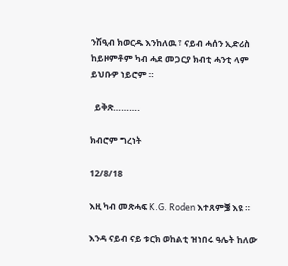ንሽዒብ ክወርዱ እንከለዉ ፣ ናይብ ሓሰን ኢድሪስ ከይዞምቶም ካብ ሓደ መጋርያ ክብቲ ሓንቲ ላም ይህቡዎ ነይሮም ።

  ይቅጽ……….

ክብሮም ግረነት

12/8/18

እዚ ካብ መጽሓፍ K.G. Roden እተጸምቜ እዩ ።

እንዳ ናይብ ናይ ቱርክ ወከልቲ ዝነበሩ ዓሌት ከለው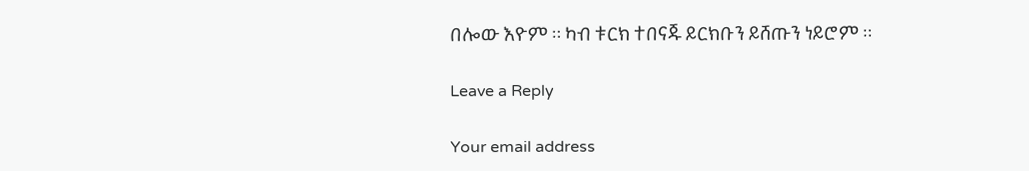በሎው እዮም ። ካብ ቱርክ ተበናጁ ይርክቡን ይሸጡን ነይሮም ።

Leave a Reply

Your email address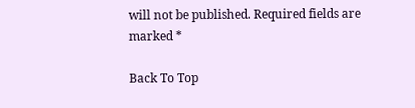will not be published. Required fields are marked *

Back To Top